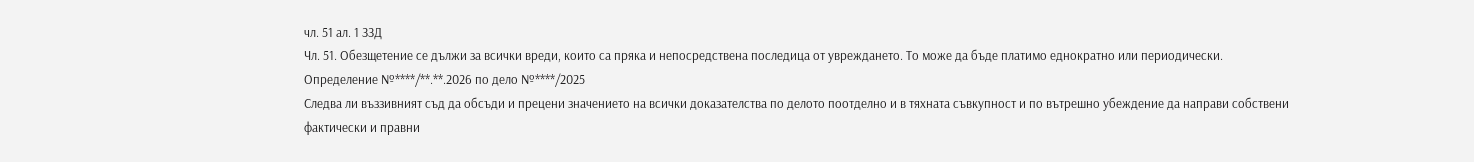чл. 51 ал. 1 ЗЗД
Чл. 51. Обезщетение се дължи за всички вреди, които са пряка и непосредствена последица от увреждането. То може да бъде платимо еднократно или периодически.
Определение №****/**.**.2026 по дело №****/2025
Следва ли въззивният съд да обсъди и прецени значението на всички доказателства по делото поотделно и в тяхната съвкупност и по вътрешно убеждение да направи собствени фактически и правни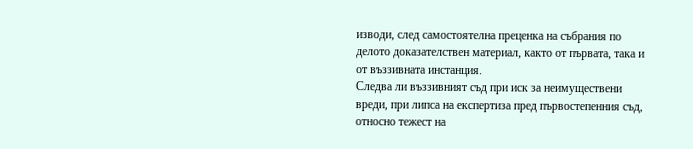изводи, след самостоятелна преценка на събрания по делото доказателствен материал, както от първата, така и от въззивната инстанция.
Следва ли въззивният съд при иск за неимуществени вреди, при липса на експертиза пред първостепенния съд, относно тежест на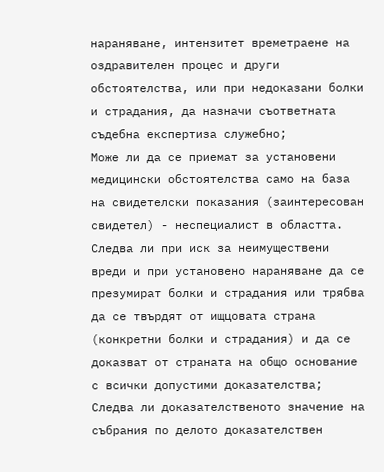нараняване, интензитет времетраене на оздравителен процес и други обстоятелства, или при недоказани болки и страдания, да назначи съответната съдебна експертиза служебно;
Може ли да се приемат за установени медицински обстоятелства само на база на свидетелски показания (заинтересован свидетел) - неспециалист в областта.
Следва ли при иск за неимуществени вреди и при установено нараняване да се презумират болки и страдания или трябва да се твърдят от ищцовата страна (конкретни болки и страдания) и да се доказват от страната на общо основание с всички допустими доказателства;
Следва ли доказателственото значение на събрания по делото доказателствен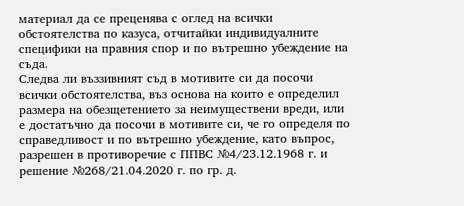материал да се преценява с оглед на всички обстоятелства по казуса, отчитайки индивидуалните специфики на правния спор и по вътрешно убеждение на съда.
Следва ли въззивният съд в мотивите си да посочи всички обстоятелства, въз основа на които е определил размера на обезщетението за неимуществени вреди, или е достатъчно да посочи в мотивите си, че го определя по справедливост и по вътрешно убеждение, като въпрос, разрешен в противоречие с ППВС №4/23.12.1968 г. и решение №268/21.04.2020 г. по гр. д.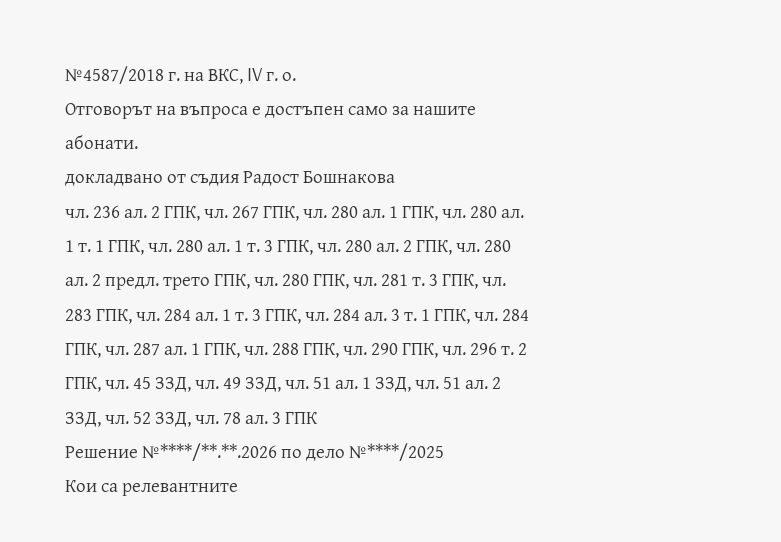№4587/2018 г. на ВКС, IV г. о.
Отговорът на въпроса е достъпен само за нашите абонати.
докладвано от съдия Радост Бошнакова
чл. 236 ал. 2 ГПК, чл. 267 ГПК, чл. 280 ал. 1 ГПК, чл. 280 ал. 1 т. 1 ГПК, чл. 280 ал. 1 т. 3 ГПК, чл. 280 ал. 2 ГПК, чл. 280 ал. 2 предл. трето ГПК, чл. 280 ГПК, чл. 281 т. 3 ГПК, чл. 283 ГПК, чл. 284 ал. 1 т. 3 ГПК, чл. 284 ал. 3 т. 1 ГПК, чл. 284 ГПК, чл. 287 ал. 1 ГПК, чл. 288 ГПК, чл. 290 ГПК, чл. 296 т. 2 ГПК, чл. 45 ЗЗД, чл. 49 ЗЗД, чл. 51 ал. 1 ЗЗД, чл. 51 ал. 2 ЗЗД, чл. 52 ЗЗД, чл. 78 ал. 3 ГПК
Решение №****/**.**.2026 по дело №****/2025
Кои са релевантните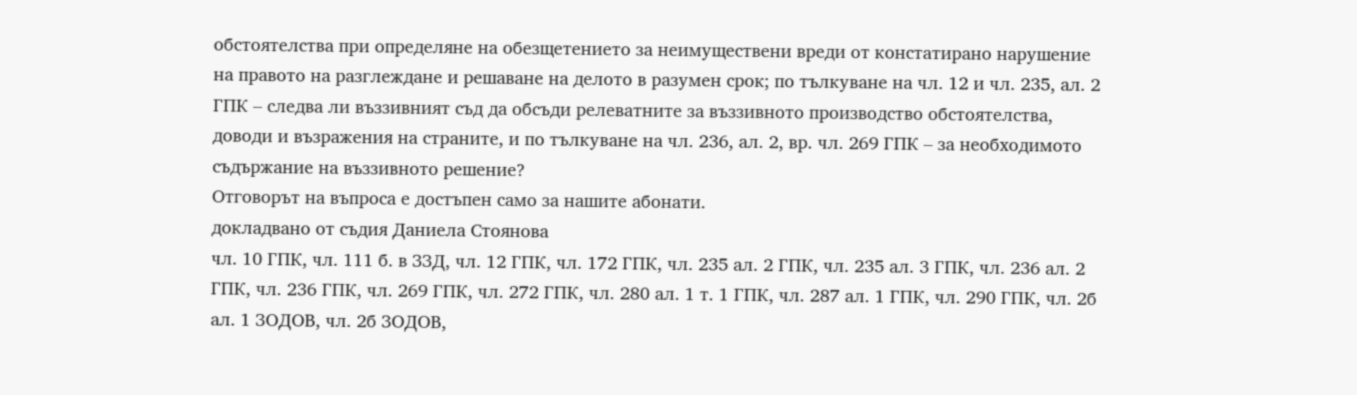обстоятелства при определяне на обезщетението за неимуществени вреди от констатирано нарушение на правото на разглеждане и решаване на делото в разумен срок; по тълкуване на чл. 12 и чл. 235, ал. 2 ГПК – следва ли въззивният съд да обсъди релеватните за въззивното производство обстоятелства, доводи и възражения на страните, и по тълкуване на чл. 236, ал. 2, вр. чл. 269 ГПК – за необходимото съдържание на въззивното решение?
Отговорът на въпроса е достъпен само за нашите абонати.
докладвано от съдия Даниела Стоянова
чл. 10 ГПК, чл. 111 б. в ЗЗД, чл. 12 ГПК, чл. 172 ГПК, чл. 235 ал. 2 ГПК, чл. 235 ал. 3 ГПК, чл. 236 ал. 2 ГПК, чл. 236 ГПК, чл. 269 ГПК, чл. 272 ГПК, чл. 280 ал. 1 т. 1 ГПК, чл. 287 ал. 1 ГПК, чл. 290 ГПК, чл. 2б ал. 1 ЗОДОВ, чл. 2б ЗОДОВ,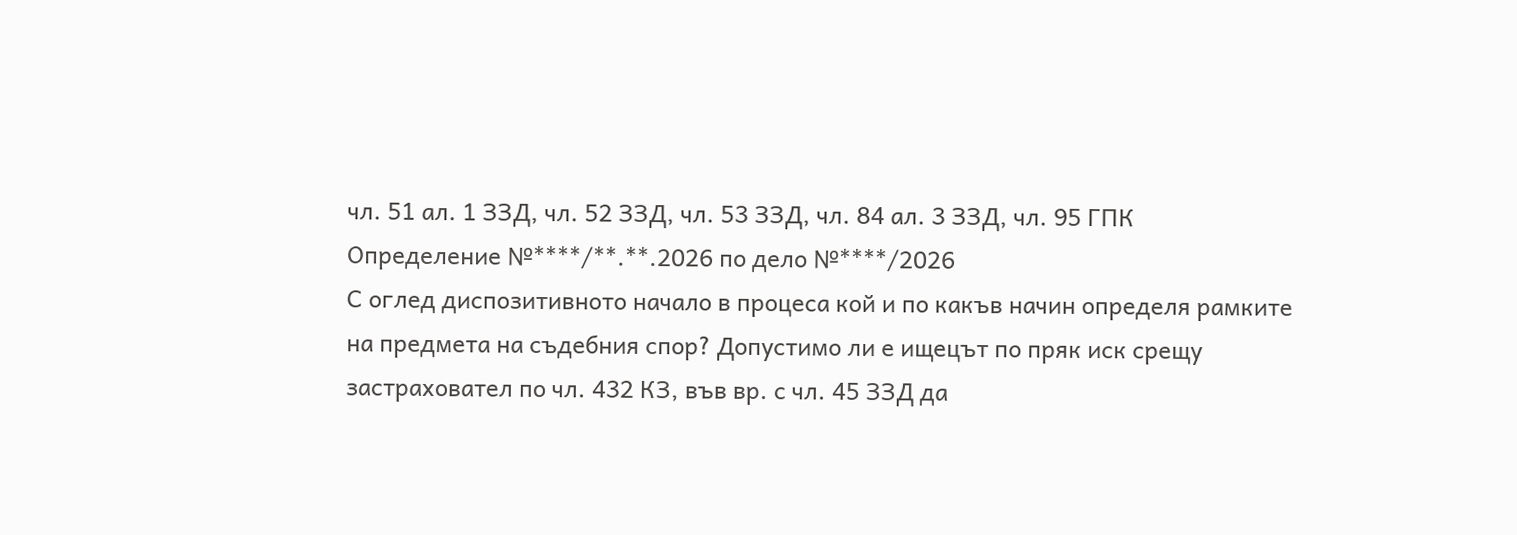чл. 51 ал. 1 ЗЗД, чл. 52 ЗЗД, чл. 53 ЗЗД, чл. 84 ал. 3 ЗЗД, чл. 95 ГПК
Определение №****/**.**.2026 по дело №****/2026
С оглед диспозитивното начало в процеса кой и по какъв начин определя рамките на предмета на съдебния спор? Допустимо ли е ищецът по пряк иск срещу застраховател по чл. 432 КЗ, във вр. с чл. 45 ЗЗД да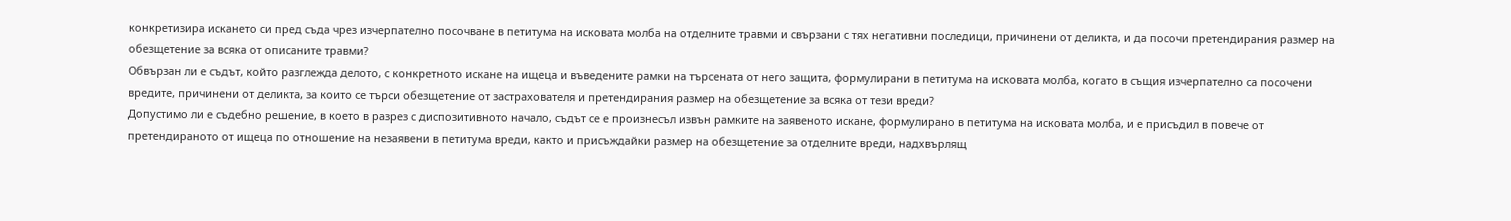конкретизира искането си пред съда чрез изчерпателно посочване в петитума на исковата молба на отделните травми и свързани с тях негативни последици, причинени от деликта, и да посочи претендирания размер на обезщетение за всяка от описаните травми?
Обвързан ли е съдът, който разглежда делото, с конкретното искане на ищеца и въведените рамки на търсената от него защита, формулирани в петитума на исковата молба, когато в същия изчерпателно са посочени вредите, причинени от деликта, за които се търси обезщетение от застрахователя и претендирания размер на обезщетение за всяка от тези вреди?
Допустимо ли е съдебно решение, в което в разрез с диспозитивното начало, съдът се е произнесъл извън рамките на заявеното искане, формулирано в петитума на исковата молба, и е присъдил в повече от претендираното от ищеца по отношение на незаявени в петитума вреди, както и присъждайки размер на обезщетение за отделните вреди, надхвърлящ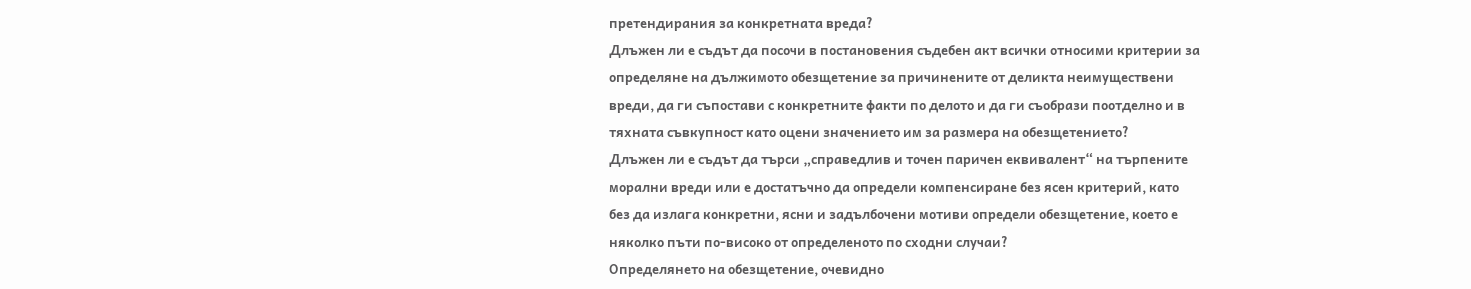претендирания за конкретната вреда?
Длъжен ли е съдът да посочи в постановения съдебен акт всички относими критерии за определяне на дължимото обезщетение за причинените от деликта неимуществени вреди, да ги съпостави с конкретните факти по делото и да ги съобрази поотделно и в тяхната съвкупност като оцени значението им за размера на обезщетението?
Длъжен ли е съдът да търси „справедлив и точен паричен еквивалент“ на търпените морални вреди или е достатъчно да определи компенсиране без ясен критерий, като без да излага конкретни, ясни и задълбочени мотиви определи обезщетение, което е няколко пъти по-високо от определеното по сходни случаи?
Определянето на обезщетение, очевидно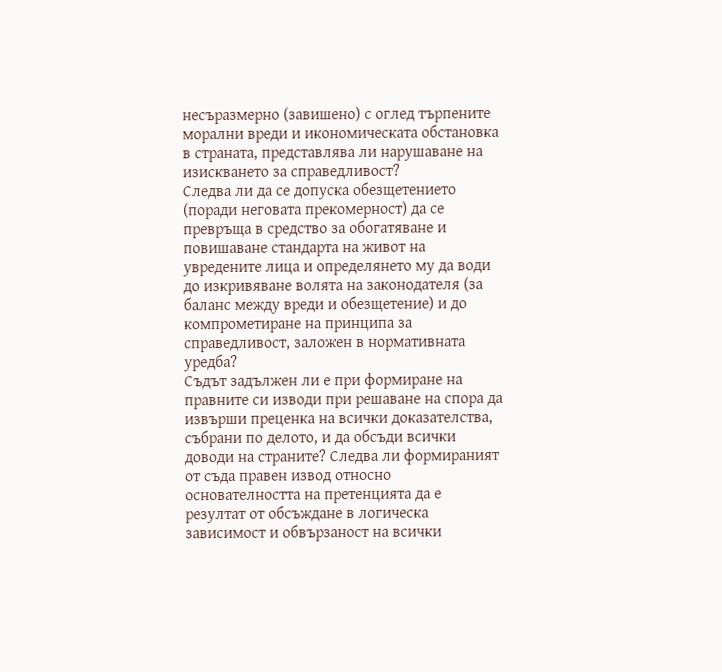несъразмерно (завишено) с оглед търпените морални вреди и икономическата обстановка в страната, представлява ли нарушаване на изискването за справедливост?
Следва ли да се допуска обезщетението (поради неговата прекомерност) да се превръща в средство за обогатяване и повишаване стандарта на живот на увредените лица и определянето му да води до изкривяване волята на законодателя (за баланс между вреди и обезщетение) и до компрометиране на принципа за справедливост, заложен в нормативната уредба?
Съдът задължен ли е при формиране на правните си изводи при решаване на спора да извърши преценка на всички доказателства, събрани по делото, и да обсъди всички доводи на страните? Следва ли формираният от съда правен извод относно основателността на претенцията да е резултат от обсъждане в логическа зависимост и обвързаност на всички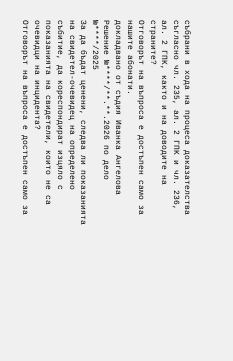събрани в хода на процеса доказателства съгласно чл. 235, ал. 2 ГПК и чл. 236, ал. 2 ГПК, както и на доводите на страните?
Отговорът на въпроса е достъпен само за нашите абонати.
докладвано от съдия Иванка Ангелова
Решение №****/**.**.2026 по дело №****/2025
За да бъдат ценени, следва ли показанията на свидетел-очевидец на определено събитие, да кореспондират изцяло с показанията на свидетели, които не са очевидци на инцидента?
Отговорът на въпроса е достъпен само за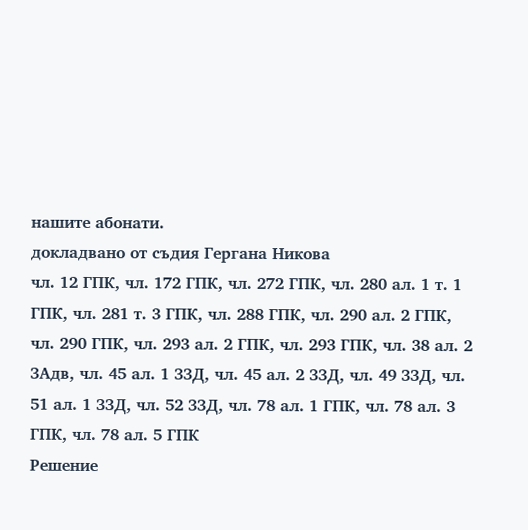нашите абонати.
докладвано от съдия Гергана Никова
чл. 12 ГПК, чл. 172 ГПК, чл. 272 ГПК, чл. 280 ал. 1 т. 1 ГПК, чл. 281 т. 3 ГПК, чл. 288 ГПК, чл. 290 ал. 2 ГПК, чл. 290 ГПК, чл. 293 ал. 2 ГПК, чл. 293 ГПК, чл. 38 ал. 2 ЗАдв, чл. 45 ал. 1 ЗЗД, чл. 45 ал. 2 ЗЗД, чл. 49 ЗЗД, чл. 51 ал. 1 ЗЗД, чл. 52 ЗЗД, чл. 78 ал. 1 ГПК, чл. 78 ал. 3 ГПК, чл. 78 ал. 5 ГПК
Решение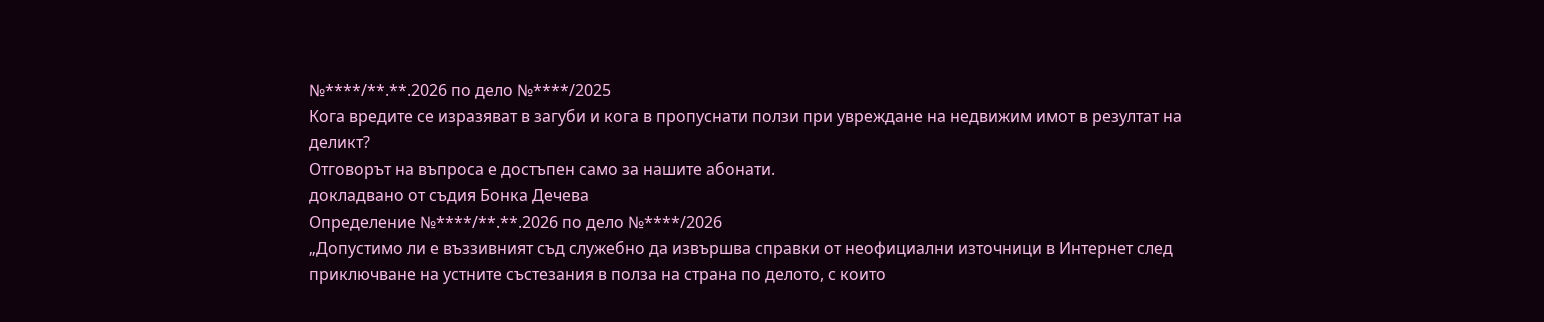№****/**.**.2026 по дело №****/2025
Кога вредите се изразяват в загуби и кога в пропуснати ползи при увреждане на недвижим имот в резултат на деликт?
Отговорът на въпроса е достъпен само за нашите абонати.
докладвано от съдия Бонка Дечева
Определение №****/**.**.2026 по дело №****/2026
„Допустимо ли е въззивният съд служебно да извършва справки от неофициални източници в Интернет след приключване на устните състезания в полза на страна по делото, с които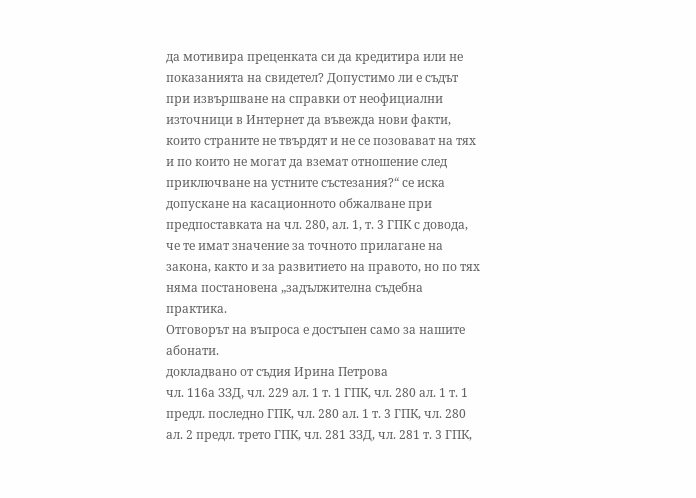да мотивира преценката си да кредитира или не показанията на свидетел? Допустимо ли е съдът при извършване на справки от неофициални източници в Интернет да въвежда нови факти, които страните не твърдят и не се позовават на тях и по които не могат да вземат отношение след приключване на устните състезания?“ се иска допускане на касационното обжалване при предпоставката на чл. 280, ал. 1, т. 3 ГПК с довода, че те имат значение за точното прилагане на закона, както и за развитието на правото, но по тях няма постановена „задължителна съдебна практика.
Отговорът на въпроса е достъпен само за нашите абонати.
докладвано от съдия Ирина Петрова
чл. 116а ЗЗД, чл. 229 ал. 1 т. 1 ГПК, чл. 280 ал. 1 т. 1 предл. последно ГПК, чл. 280 ал. 1 т. 3 ГПК, чл. 280 ал. 2 предл. трето ГПК, чл. 281 ЗЗД, чл. 281 т. 3 ГПК,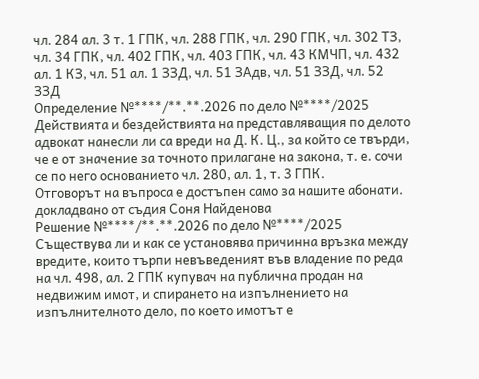чл. 284 ал. 3 т. 1 ГПК, чл. 288 ГПК, чл. 290 ГПК, чл. 302 ТЗ, чл. 34 ГПК, чл. 402 ГПК, чл. 403 ГПК, чл. 43 КМЧП, чл. 432 ал. 1 КЗ, чл. 51 ал. 1 ЗЗД, чл. 51 ЗАдв, чл. 51 ЗЗД, чл. 52 ЗЗД
Определение №****/**.**.2026 по дело №****/2025
Действията и бездействията на представляващия по делото адвокат нанесли ли са вреди на Д. К. Ц., за който се твърди, че е от значение за точното прилагане на закона, т. е. сочи се по него основанието чл. 280, ал. 1, т. 3 ГПК.
Отговорът на въпроса е достъпен само за нашите абонати.
докладвано от съдия Соня Найденова
Решение №****/**.**.2026 по дело №****/2025
Съществува ли и как се установява причинна връзка между вредите, които търпи невъведеният във владение по реда на чл. 498, ал. 2 ГПК купувач на публична продан на недвижим имот, и спирането на изпълнението на изпълнителното дело, по което имотът е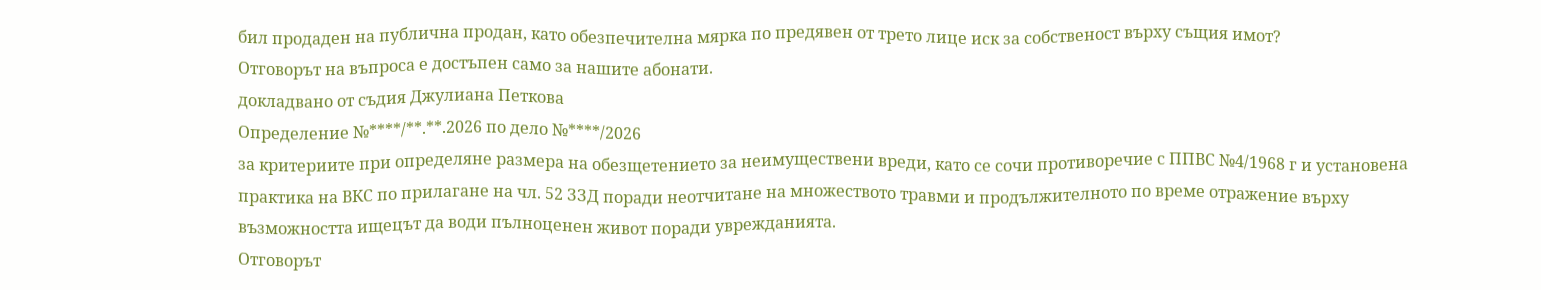бил продаден на публична продан, като обезпечителна мярка по предявен от трето лице иск за собственост върху същия имот?
Отговорът на въпроса е достъпен само за нашите абонати.
докладвано от съдия Джулиана Петкова
Определение №****/**.**.2026 по дело №****/2026
за критериите при определяне размера на обезщетението за неимуществени вреди, като се сочи противоречие с ППВС №4/1968 г и установена практика на ВКС по прилагане на чл. 52 ЗЗД поради неотчитане на множеството травми и продължителното по време отражение върху възможността ищецът да води пълноценен живот поради уврежданията.
Отговорът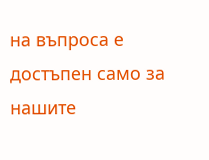на въпроса е достъпен само за нашите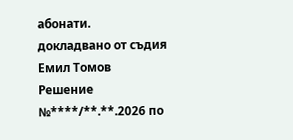абонати.
докладвано от съдия Емил Томов
Решение №****/**.**.2026 по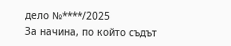дело №****/2025
За начина, по който съдът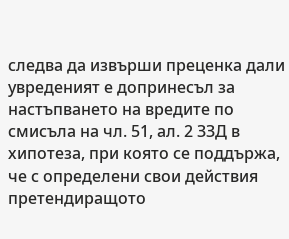следва да извърши преценка дали увреденият е допринесъл за настъпването на вредите по смисъла на чл. 51, ал. 2 ЗЗД в хипотеза, при която се поддържа, че с определени свои действия претендиращото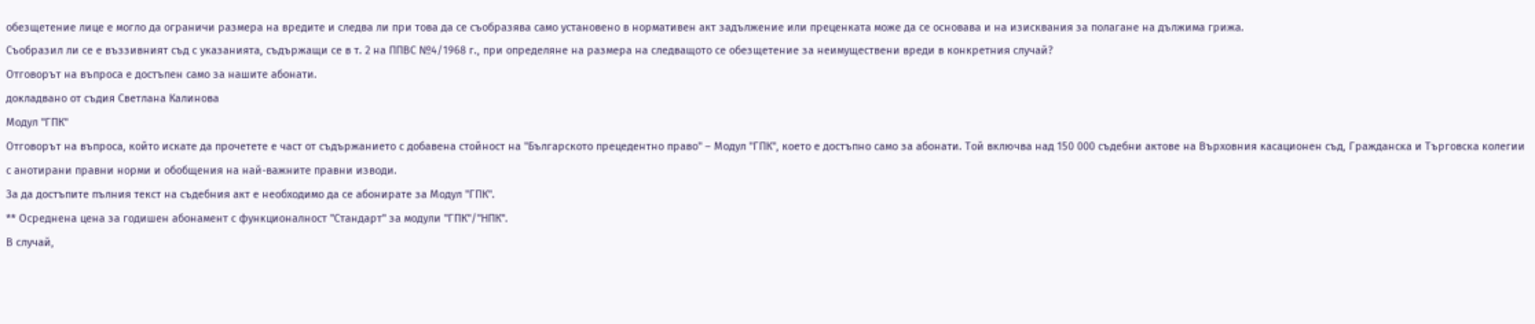обезщетение лице е могло да ограничи размера на вредите и следва ли при това да се съобразява само установено в нормативен акт задължение или преценката може да се основава и на изисквания за полагане на дължима грижа.
Съобразил ли се е въззивният съд с указанията, съдържащи се в т. 2 на ППВС №4/1968 г., при определяне на размера на следващото се обезщетение за неимуществени вреди в конкретния случай?
Отговорът на въпроса е достъпен само за нашите абонати.
докладвано от съдия Светлана Калинова
Модул "ГПК"
Отговорът на въпроса, който искате да прочетете е част от съдържанието с добавена стойност на "Българското прецедентно право" – Модул "ГПК", което е достъпно само за абонати. Той включва над 150 000 съдебни актове на Върховния касационен съд, Гpaждaнcĸa и Tъpгoвcĸa ĸoлeгии с анотирани правни норми и обобщения на най-важните правни изводи.
За да достъпите пълния текст на съдебния акт е необходимо да се абонирате за Модул "ГПК".
** Осреднена цена за годишен абонамент с функционалност "Стандарт" за модули "ГПК"/"НПК".
В случай,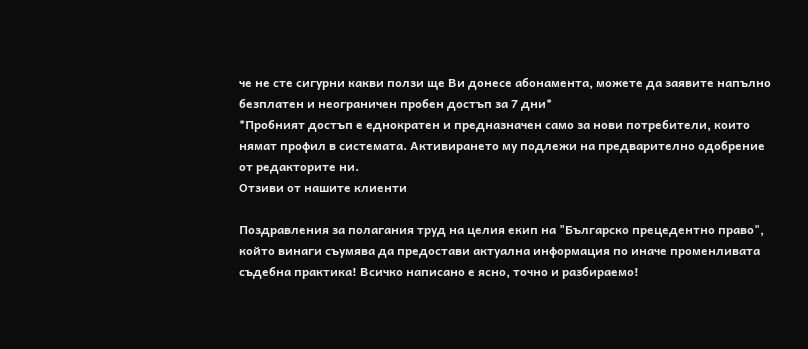че не сте сигурни какви ползи ще Ви донесе абонамента, можете да заявите напълно безплатен и неограничен пробен достъп за 7 дни*
*Пробният достъп е еднократен и предназначен само за нови потребители, които нямат профил в системата. Активирането му подлежи на предварително одобрение от редакторите ни.
Отзиви от нашите клиенти

Поздравления за полагания труд на целия екип на "Българско прецедентно право", който винаги съумява да предостави актуална информация по иначе променливата съдебна практика! Всичко написано е ясно, точно и разбираемо!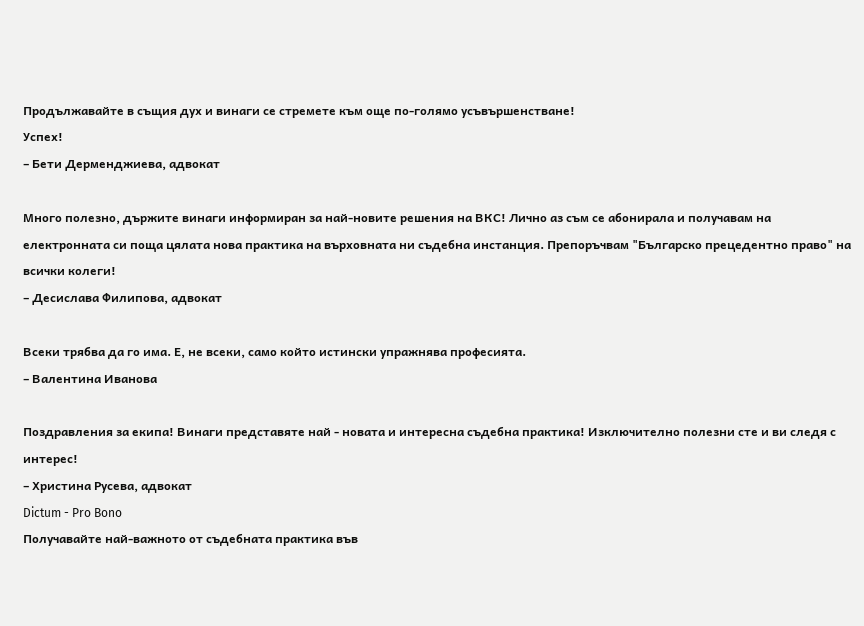Продължавайте в същия дух и винаги се стремете към още по-голямо усъвършенстване!
Успех!
– Бети Дерменджиева, адвокат

Много полезно, държите винаги информиран за най-новите решения на ВКС! Лично аз съм се абонирала и получавам на електронната си поща цялата нова практика на върховната ни съдебна инстанция. Препоръчвам "Българско прецедентно право" на всички колеги!
– Десислава Филипова, адвокат

Всеки трябва да го има. Е, не всеки, само който истински упражнява професията.
– Валентина Иванова

Поздравления за екипа! Винаги представяте най - новата и интересна съдебна практика! Изключително полезни сте и ви следя с интерес!
– Христина Русева, адвокат
Dictum - Pro Bono
Получавайте най-важното от съдебната практика във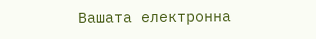Вашата електронна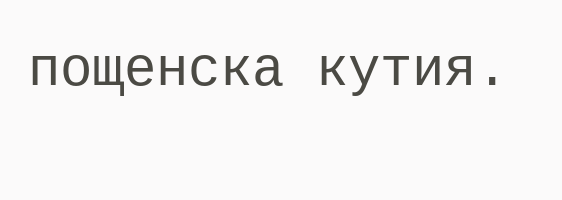пощенска кутия.